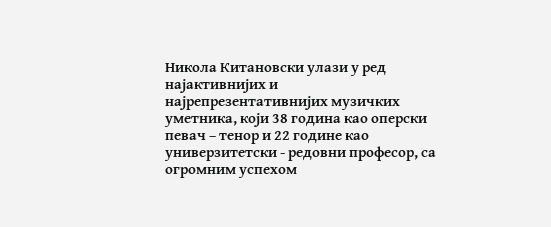Никола Китановски улази у ред најактивнијих и најрепрезентативнијих музичких уметника, који 38 година као оперски певач – тенор и 22 године као универзитетски - редовни професор, са огромним успехом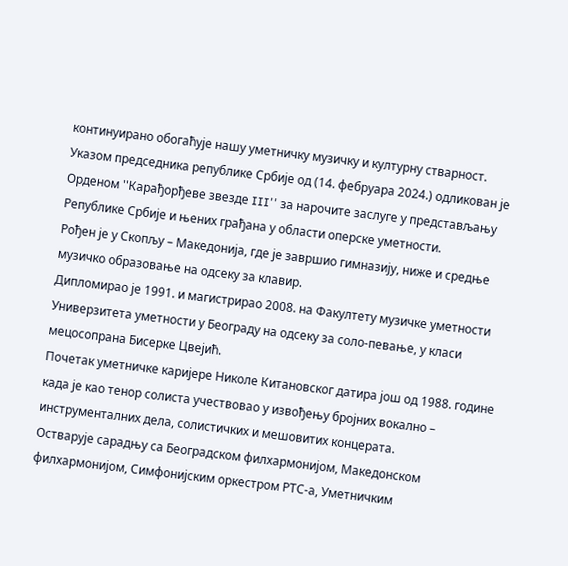континуирано обогаћује нашу уметничку музичку и културну стварност.
Указом председника републике Србије од (14. фебруара 2024.) одликован је Орденом ''Карађорђеве звезде III'' за нарочите заслуге у представљању Републике Србије и њених грађана у области оперске уметности.
Рођен је у Скопљу – Македонија, где је завршио гимназију, ниже и средње музичко образовање на одсеку за клавир.
Дипломирао је 1991. и магистрирао 2008. на Факултету музичке уметности Универзитета уметности у Београду на одсеку за соло-певање, у класи мецосопрана Бисерке Цвејић.
Почетак уметничке каријере Николе Китановског датира још од 1988. године када је као тенор солиста учествовао у извођењу бројних вокално – инструменталних дела, солистичких и мешовитих концерата.
Остварује сарадњу са Београдском филхармонијом, Македонском филхармонијом, Симфонијским оркестром РТС-а, Уметничким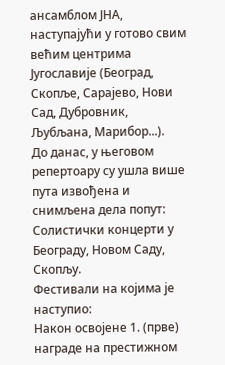ансамблом ЈНА, наступајући у готово свим већим центрима Југославије (Београд, Скопље, Сарајево, Нови Сад, Дубровник, Љубљана, Марибор...).
До данас, у његовом репертоару су ушла више пута извођена и снимљена дела попут:
Солистички концерти у Београду, Новом Саду, Скопљу.
Фестивали на којима је наступио:
Након освојене 1. (прве) награде на престижном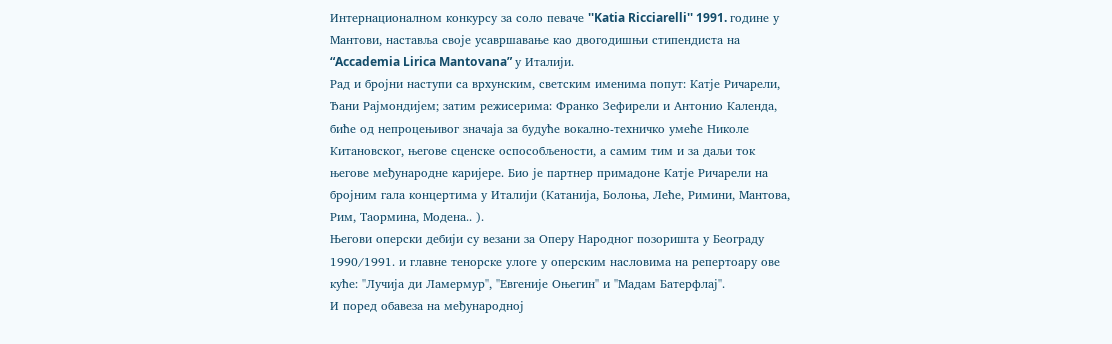Интернационалном конкурсу за соло певаче ''Katia Ricciarelli'' 1991. године у Мантови, наставља своје усавршавање као двогодишњи стипендиста на “Accademia Lirica Mantovana” у Италији.
Рад и бројни наступи са врхунским, светским именима попут: Катје Ричарели, Ђани Рајмондијем; затим режисерима: Франко Зефирели и Антонио Календа, биће од непроцењивог значаја за будуће вокално-техничко умеће Николе Китановског, његове сценске оспособљености, а самим тим и за даљи ток његове међународне каријере. Био је партнер примадоне Катје Ричарели на бројним гала концертима у Италији (Катанија, Болоња, Леће, Римини, Мантова, Рим, Таормина, Модена.. ).
Његови оперски дебији су везани за Оперу Народног позоришта у Београду 1990/1991. и главне тенорске улоге у оперским насловима на репертоару ове куће: ''Лучија ди Ламермур'', ''Евгеније Оњегин'' и ''Мадам Батерфлај''.
И поред обавеза на међународној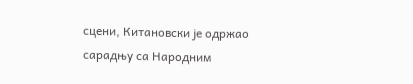сцени, Китановски је одржао сарадњу са Народним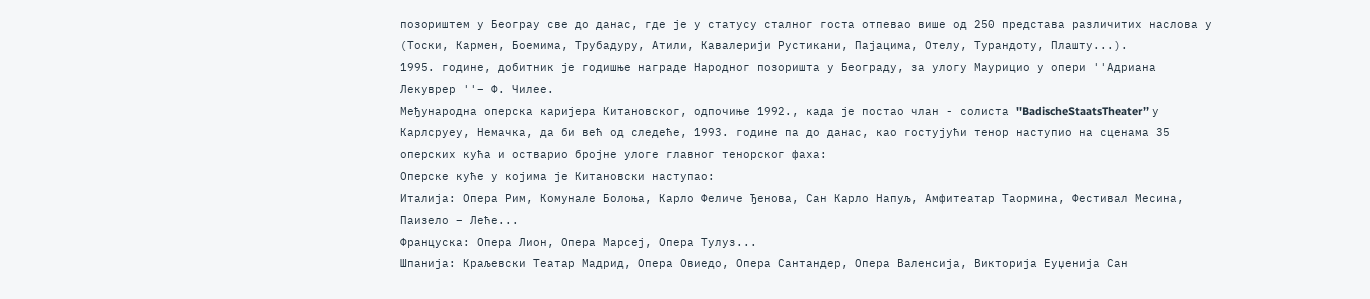позориштем у Београу све до данас, где је у статусу сталног госта отпевао више од 250 представа различитих наслова у (Тоски, Кармен, Боемима, Трубадуру, Атили, Кавалерији Рустикани, Пајацима, Отелу, Турандоту, Плашту...).
1995. године, добитник је годишње награде Народног позоришта у Београду, за улогу Маурицио у опери ''Адриана Лекуврер ''– Ф. Чилее.
Међународна оперска каријера Китановског, одпочиње 1992., када је постао члан - солиста ''BadischeStaatsTheater’’ у Карлсруеу, Немачка, да би већ од следеће, 1993. године па до данас, као гостујући тенор наступио на сценама 35 оперских кућа и остварио бројне улоге главног тенорског фаха:
Оперске куће у којима је Китановски наступао:
Италија: Опера Рим, Комунале Болоња, Карло Феличе Ђенова, Сан Карло Напуљ, Амфитеатар Таормина, Фестивал Месина, Паизело – Леће...
Француска: Опера Лион, Опера Марсеј, Опера Тулуз...
Шпанија: Краљевски Театар Мадрид, Опера Овиедо, Опера Сантандер, Опера Валенсија, Викторија Еуџенија Сан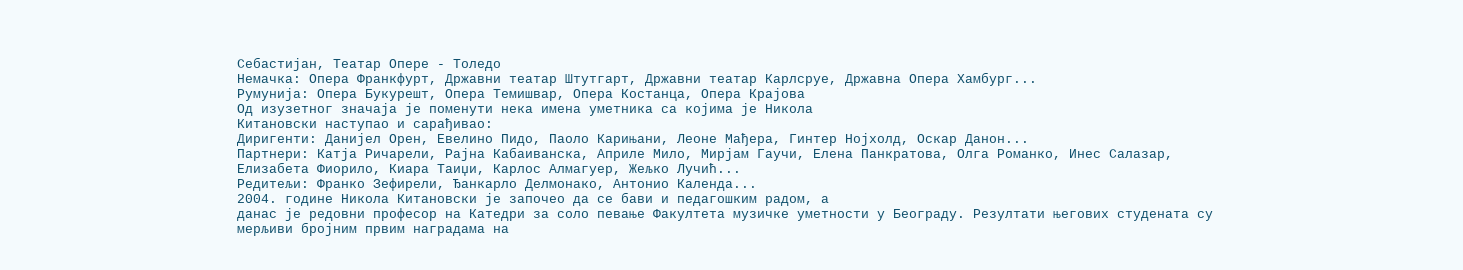Себастијан, Театар Опере - Толедо
Немачка: Опера Франкфурт, Државни театар Штутгарт, Државни театар Карлсруе, Државна Опера Хамбург...
Румунија: Опера Букурешт, Опера Темишвар, Опера Костанца, Опера Крајова
Од изузетног значаја је поменути нека имена уметника са којима је Никола
Китановски наступао и сарађивао:
Диригенти: Данијел Орен, Евелино Пидо, Паоло Карињани, Леоне Мађера, Гинтер Нојхолд, Оскар Данон...
Партнери: Катја Ричарели, Рајна Кабаиванска, Априле Мило, Мирјам Гаучи, Елена Панкратова, Олга Романко, Инес Салазар, Елизабета Фиорило, Киара Таиџи, Карлос Алмагуер, Жељко Лучић...
Редитељи: Франко Зефирели, Ђанкарло Делмонако, Антонио Календа...
2004. године Никола Китановски је започео да се бави и педагошким радом, а
данас је редовни професор на Катедри за соло певање Факултета музичке уметности у Београду. Резултати његових студената су мерљиви бројним првим наградама на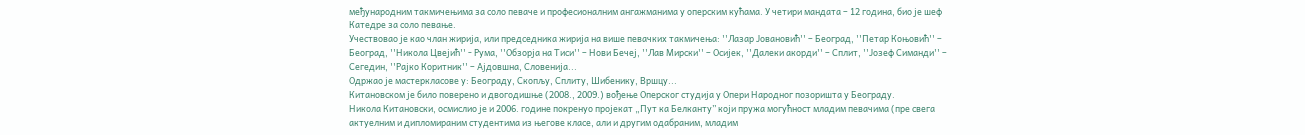међународним такмичењима за соло певаче и професионалним ангажманима у оперским кућама. У четири мандата – 12 година, био је шеф Катедре за соло певање.
Учествовао је као члан жирија, или председника жирија на више певачких такмичења: ''Лазар Јовановић'' – Београд, ''Петар Коњовић'' – Београд, ''Никола Цвејић'' - Рума, ''Обзорја на Тиси'' – Нови Бечеј, ''Лав Мирски'' – Осијек, ''Далеки акорди'' – Сплит, ''Јозеф Симанди'' – Сегедин, ''Рајко Коритник'' – Ајдовшна, Словенија...
Одржао је мастеркласове у: Београду, Скопљу, Сплиту, Шибенику, Вршцу...
Китановском је било поверено и двогодишње (2008., 2009.) вођење Оперског студија у Опери Народног позоришта у Београду.
Никола Китановски, осмислио је и 2006. године покренуо пројекат „Пут ка Белканту’’ који пружа могућност младим певачима (пре свега актуелним и дипломираним студентима из његове класе, али и другим одабраним, младим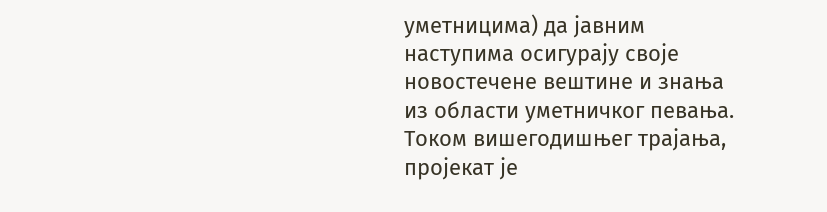уметницима) да јавним наступима осигурају своје новостечене вештине и знања из области уметничког певања.
Током вишегодишњег трајања, пројекат је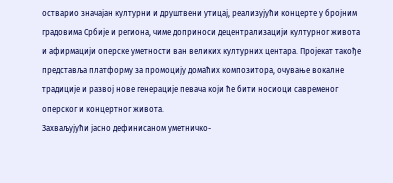остварио значајан културни и друштвени утицај, реализујући концерте у бројним градовима Србије и региона, чиме доприноси децентрализацији културног живота и афирмацији оперске уметности ван великих културних центара. Пројекат такође представља платформу за промоцију домаћих композитора, очување вокалне традиције и развој нове генерације певача који ће бити носиоци савременог оперског и концертног живота.
Захваљујући јасно дефинисаном уметничко-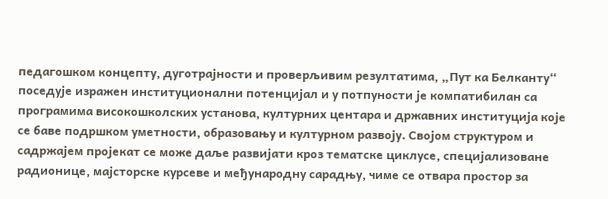педагошком концепту, дуготрајности и проверљивим резултатима, „Пут ка Белканту“ поседује изражен институционални потенцијал и у потпуности је компатибилан са програмима високошколских установа, културних центара и државних институција које се баве подршком уметности, образовању и културном развоју. Својом структуром и садржајем пројекат се може даље развијати кроз тематске циклусе, специјализоване радионице, мајсторске курсеве и међународну сарадњу, чиме се отвара простор за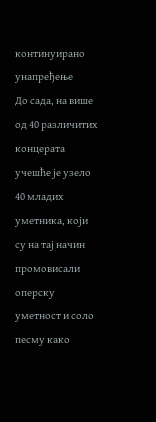континуирано унапређење
До сада, на више од 40 различитих концерата учешће је узело 40 младих уметника, који су на тај начин промовисали оперску уметност и соло песму како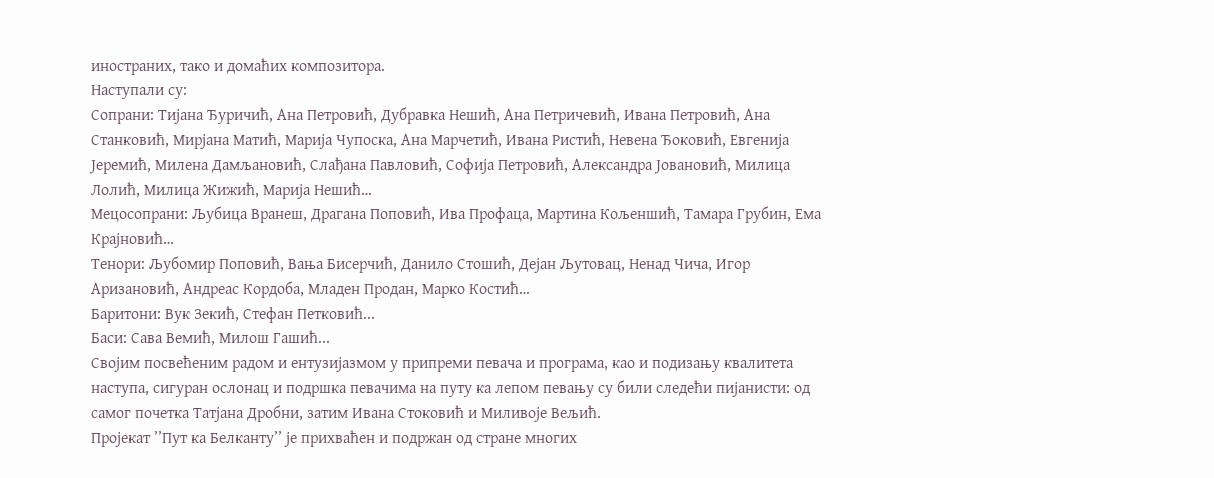иностраних, тако и домаћих композитора.
Наступали су:
Сопрани: Тијана Ђуричић, Ана Петровић, Дубравка Нешић, Ана Петричевић, Ивана Петровић, Ана Станковић, Мирјана Матић, Марија Чупоска, Ана Марчетић, Ивана Ристић, Невена Ђоковић, Евгенија Јеремић, Милена Дамљановић, Слађана Павловић, Софија Петровић, Александра Јовановић, Милица Лолић, Милица Жижић, Марија Нешић…
Мецосопрани: Љубица Вранеш, Драгана Поповић, Ива Профаца, Мартина Кољеншић, Тамара Грубин, Ема Крајновић…
Тенори: Љубомир Поповић, Вања Бисерчић, Данило Стошић, Дејан Љутовац, Ненад Чича, Игор Аризановић, Андреас Кордоба, Младен Продан, Марко Костић…
Баритони: Вук Зекић, Стефан Петковић...
Баси: Сава Вемић, Милош Гашић...
Својим посвећеним радом и ентузијазмом у припреми певача и програма, као и подизању квалитета наступа, сигуран ослонац и подршка певачима на путу ка лепом певању су били следећи пијанисти: од самог почетка Татјана Дробни, затим Ивана Стоковић и Миливоје Вељић.
Пројекат ’’Пут ка Белканту’’ је прихваћен и подржан од стране многих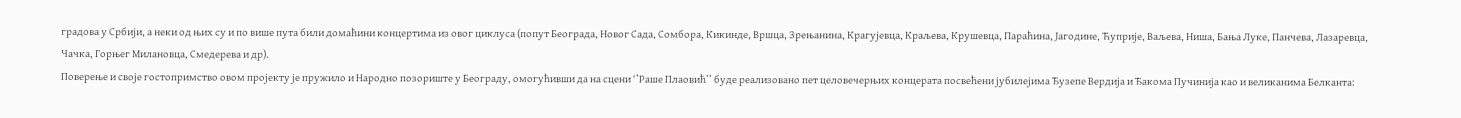градова у Србији, а неки од њих су и по више пута били домаћини концертима из овог циклуса (попут Београда, Новог Сада, Сомбора, Кикинде, Вршца, Зрењанина, Крагујевца, Краљева, Крушевца, Параћина, Јагодине, Ћуприје, Ваљева, Ниша, Бања Луке, Панчева, Лазаревца, Чачка, Горњег Милановца, Смедерева и др).
Поверење и своје гостопримство овом пројекту је пружило и Народно позориште у Београду, омогућивши да на сцени ‘’Раше Плаовић’’ буде реализовано пет целовечерњих концерата посвећени јубилејима Ђузепе Вердија и Ђакома Пучинија као и великанима Белканта: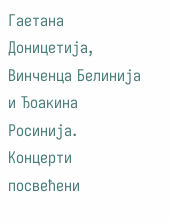Гаетана Доницетија, Винченца Белинија и Ђоакина Росинија.
Концерти посвећени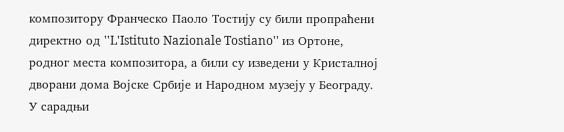композитору Франческо Паоло Тостију су били пропраћени директно од ''L'Istituto Nazionale Tostiano'' из Ортоне, родног места композитора, а били су изведени у Кристалној дворани дома Војске Србије и Народном музеју у Београду.
У сарадњи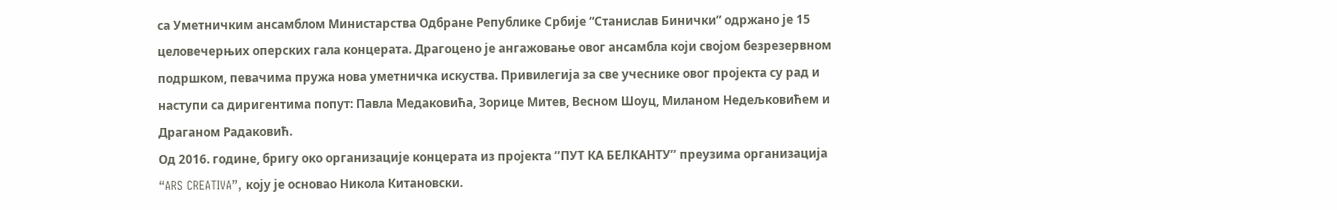са Уметничким ансамблом Министарства Одбране Републике Србије “Станислав Бинички” одржано је 15 целовечерњих оперских гала концерата. Драгоцено је ангажовање овог ансамбла који својом безрезервном подршком, певачима пружа нова уметничка искуства. Привилегија за све учеснике овог пројекта су рад и наступи са диригентима попут: Павла Медаковића, Зорице Митев, Весном Шоуц, Миланом Недељковићем и Драганом Радаковић.
Од 2016. године, бригу око организације концерата из пројекта ’’ПУТ КА БЕЛКАНТУ’’ преузима организација “ARS CREATIVA”, коју је основао Никола Китановски.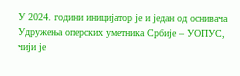У 2024. години иницијатор је и један од оснивача Удружења оперских уметника Србије – УОПУС, чији је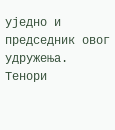уједно и председник овог удружења.
Тенори